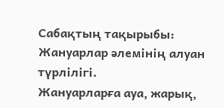Сабақтың тақырыбы: Жануарлар әлемінің алуан түрлілігі.
Жануарларға ауа, жарық,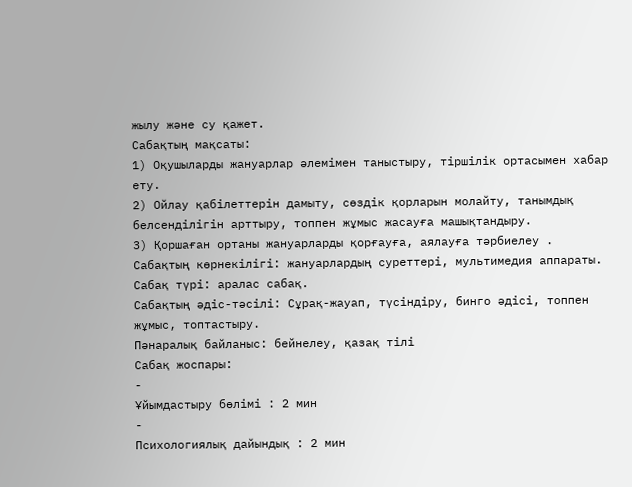жылу және су қажет.
Сабақтың мақсаты:
1) Оқушыларды жануарлар әлемімен таныстыру, тіршілік ортасымен хабар ету.
2) Ойлау қабілеттерін дамыту, сөздік қорларын молайту, танымдық белсенділігін арттыру, топпен жұмыс жасауға машықтандыру.
3) Қоршаған ортаны жануарларды қорғауға, аялауға тәрбиелеу .
Сабақтың көрнекілігі: жануарлардың суреттері, мультимедия аппараты.
Сабақ түрі: аралас сабақ.
Сабақтың әдіс-тәсілі: Сұрақ-жауап, түсіндіру, бинго әдісі, топпен жұмыс, топтастыру.
Пәнаралық байланыс: бейнелеу, қазақ тілі
Сабақ жоспары:
-
Ұйымдастыру бөлімі : 2 мин
-
Психологиялық дайындық : 2 мин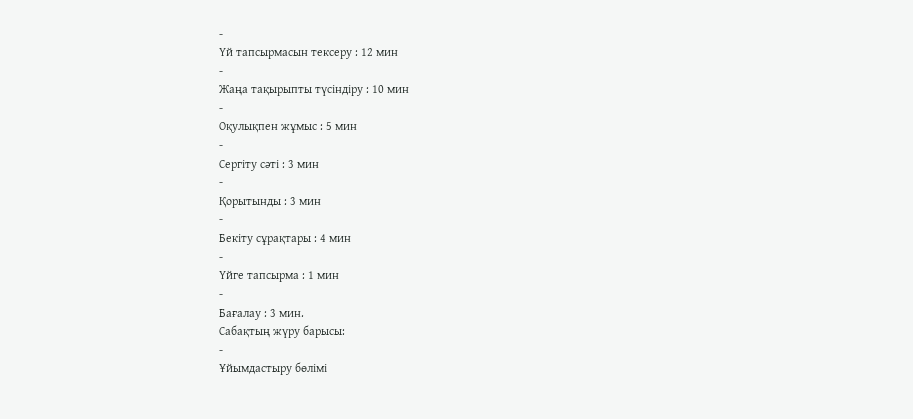-
Үй тапсырмасын тексеру : 12 мин
-
Жаңа тақырыпты түсіндіру : 10 мин
-
Оқулықпен жұмыс : 5 мин
-
Сергіту сәті : 3 мин
-
Қорытынды : 3 мин
-
Бекіту сұрақтары : 4 мин
-
Үйге тапсырма : 1 мин
-
Бағалау : 3 мин.
Сабақтың жүру барысы:
-
Ұйымдастыру бөлімі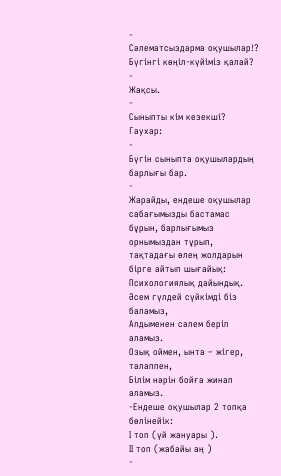-
Сәлематсыздарма оқушылар!? Бүгінгі көңіл-күйіміз қалай?
-
Жақсы.
-
Сыныпты кім кезекші? Гаухар:
-
Бүгін сыныпта оқушылардың барлығы бар.
-
Жарайды, ендеше оқушылар сабағымызды бастамас бұрын, барлығымыз орнымыздан тұрып, тақтадағы өлең жолдарын бірге айтып шығайық:
Психологиялық дайындық.
Әсем гүлдей сүйкімді біз баламыз,
Алдыменен сәлем беріп аламыз.
Озық оймен, ынта – жігер, талаппен,
Білім нәрін бойға жинап аламыз.
-Ендеше оқушылар 2 топқа бөлінейік:
І топ (үй жануары ).
ІІ топ (жабайы аң )
-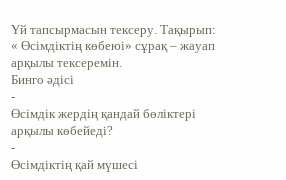Үй тапсырмасын тексеру. Тақырып: « Өсімдіктің көбеюі» сұрақ – жауап арқылы тексеремін.
Бинго әдісі
-
Өсімдік жердің қандай бөліктері арқылы көбейеді?
-
Өсімдіктің қай мүшесі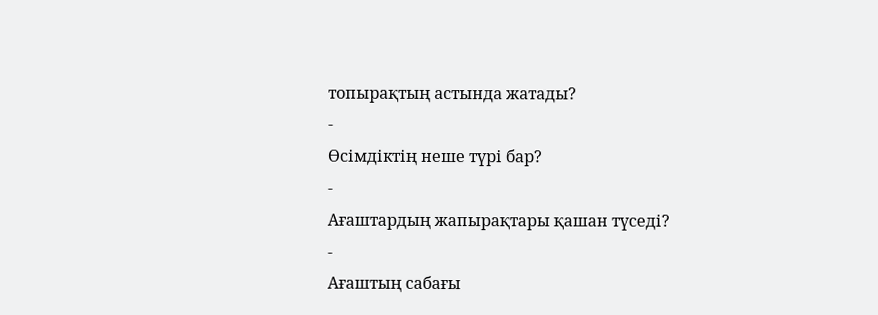топырақтың астында жатады?
-
Өсімдіктің неше түрі бар?
-
Ағаштардың жапырақтары қашан түседі?
-
Ағаштың сабағы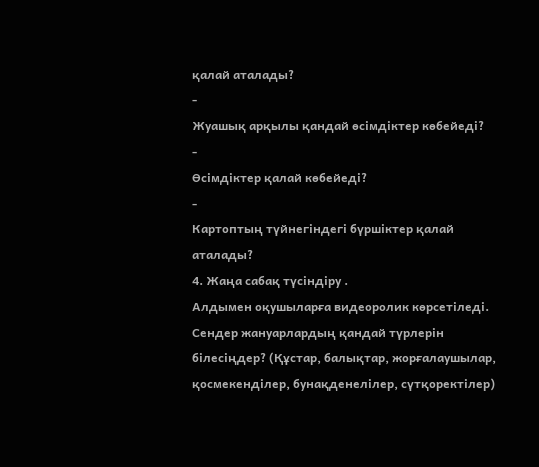қалай аталады?
-
Жуашық арқылы қандай өсімдіктер көбейеді?
-
Өсімдіктер қалай көбейеді?
-
Картоптың түйнегіндегі бүршіктер қалай аталады?
4. Жаңа сабақ түсіндіру .
Алдымен оқушыларға видеоролик көрсетіледі. Сендер жануарлардың қандай түрлерін білесіңдер? (Құстар, балықтар, жорғалаушылар, қосмекенділер, бунақденелілер, сүтқоректілер)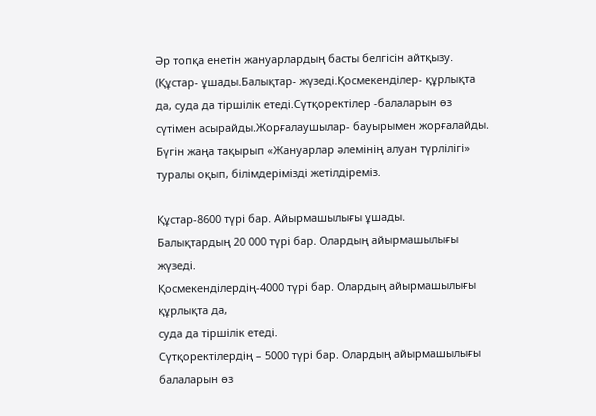Әр топқа енетін жануарлардың басты белгісін айтқызу. (Құстар- ұшады.Балықтар- жүзеді.Қосмекенділер- құрлықта да, суда да тіршілік етеді.Сүтқоректілер -балаларын өз сүтімен асырайды.Жорғалаушылар- бауырымен жорғалайды.
Бүгін жаңа тақырып «Жануарлар әлемінің алуан түрлілігі» туралы оқып, білімдерімізді жетілдіреміз.

Құстар-8600 түрі бар. Айырмашылығы ұшады.
Балықтардың 20 000 түрі бар. Олардың айырмашылығы жүзеді.
Қосмекенділердің-4000 түрі бар. Олардың айырмашылығы құрлықта да,
суда да тіршілік етеді.
Сүтқоректілердің – 5000 түрі бар. Олардың айырмашылығы балаларын өз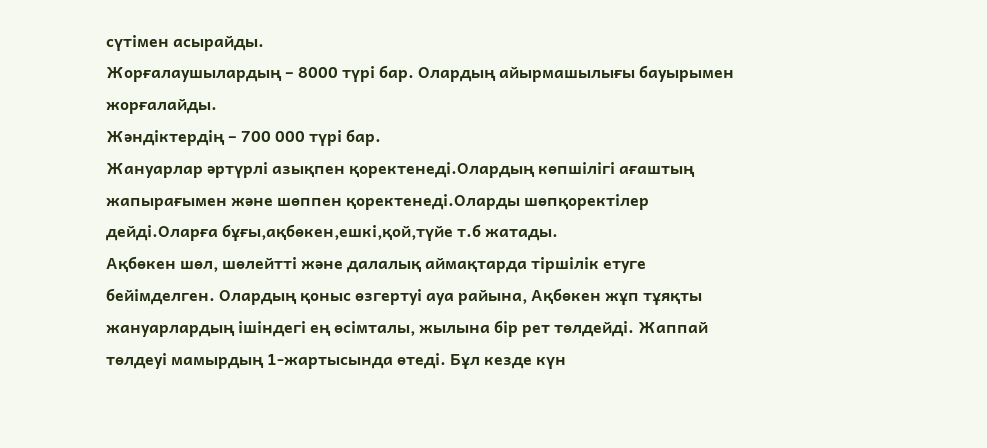сүтімен асырайды.
Жорғалаушылардың – 8000 түрі бар. Олардың айырмашылығы бауырымен
жорғалайды.
Жәндіктердің – 700 000 түрі бар.
Жануарлар әртүрлі азықпен қоректенеді.Олардың көпшілігі ағаштың
жапырағымен және шөппен қоректенеді.Оларды шөпқоректілер
дейді.Оларға бұғы,ақбөкен,ешкі,қой,түйе т.б жатады.
Ақбөкен шөл, шөлейтті және далалық аймақтарда тіршілік етуге
бейімделген. Олардың қоныс өзгертуі ауа райына, Ақбөкен жұп тұяқты
жануарлардың ішіндегі ең өсімталы, жылына бір рет төлдейді. Жаппай
төлдеуі мамырдың 1-жартысында өтеді. Бұл кезде күн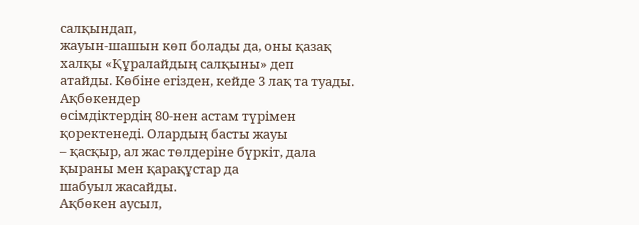салқындап,
жауын-шашын көп болады да, оны қазақ халқы «Құралайдың салқыны» деп
атайды. Көбіне егізден, кейде 3 лақ та туады. Ақбөкендер
өсімдіктердің 80-нен астам түрімен қоректенеді. Олардың басты жауы
– қасқыр, ал жас төлдеріне бүркіт, дала қыраны мен қарақұстар да
шабуыл жасайды.
Ақбөкен аусыл,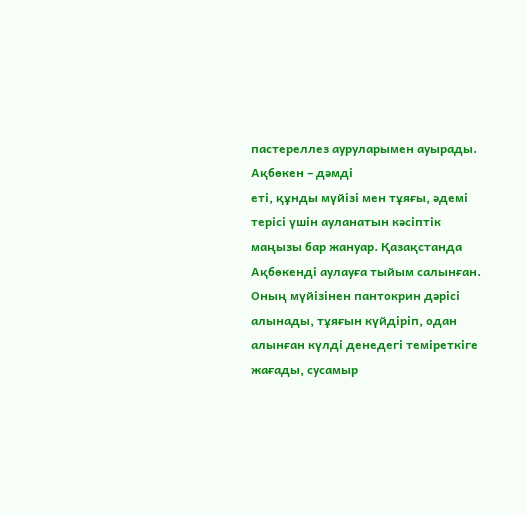пастереллез ауруларымен ауырады. Ақбөкен – дәмді
еті, құнды мүйізі мен тұяғы, әдемі терісі үшін ауланатын кәсіптік
маңызы бар жануар. Қазақстанда Ақбөкенді аулауға тыйым салынған.
Оның мүйізінен пантокрин дәрісі алынады, тұяғын күйдіріп, одан
алынған күлді денедегі теміреткіге жағады, сусамыр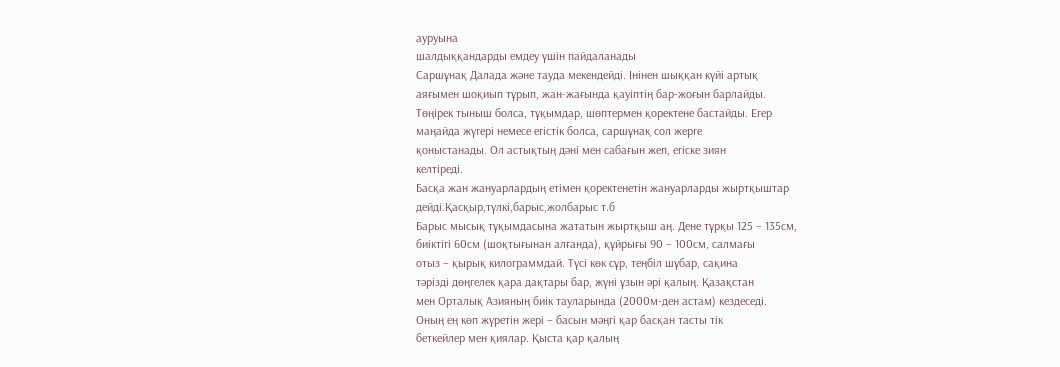ауруына
шалдыққандарды емдеу үшін пайдаланады
Саршұнақ Далада және тауда мекендейді. Інінен шыққан күйі артық
аяғымен шоқиып тұрып, жан-жағында қауіптің бар-жоғын барлайды.
Төңірек тыныш болса, тұқымдар, шөптермен қоректене бастайды. Егер
маңайда жүгері немесе егістік болса, саршұнақ сол жерге
қоныстанады. Ол астықтың дәні мен сабағын жеп, егіске зиян
келтіреді.
Басқа жан жануарлардың етімен қоректенетін жануарларды жыртқыштар
дейді.Қасқыр,түлкі,барыс,жолбарыс т.б
Барыс мысық тұқымдасына жататын жыртқыш аң. Дене тұрқы 125 – 135см,
биіктігі 60см (шоқтығынан алғанда), құйрығы 90 – 100см, салмағы
отыз – қырық килограммдай. Түсі көк сұр, теңбіл шұбар, сақина
тәрізді дөңгелек қара дақтары бар, жүні ұзын әрі қалың. Қазақстан
мен Орталық Азияның биік тауларында (2000м-ден астам) кездеседі.
Оның ең көп жүретін жері – басын мәңгі қар басқан тасты тік
беткейлер мен қиялар. Қыста қар қалың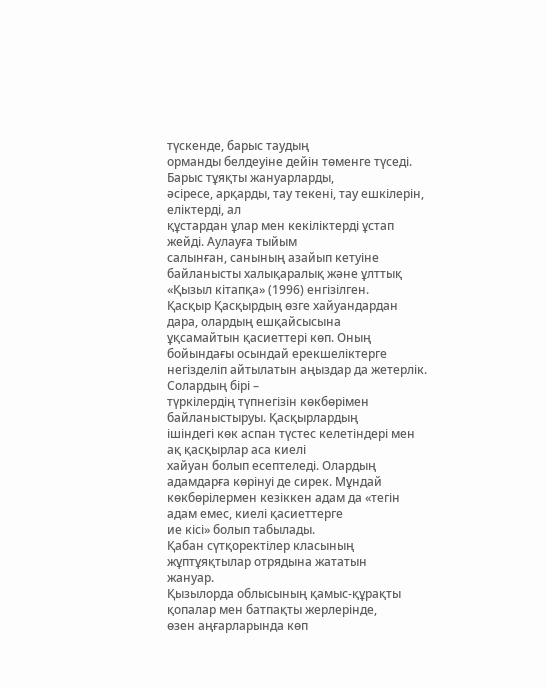түскенде, барыс таудың
орманды белдеуіне дейін төменге түседі. Барыс тұяқты жануарларды,
әсіресе, арқарды, тау текені, тау ешкілерін, еліктерді, ал
құстардан ұлар мен кекіліктерді ұстап жейді. Аулауға тыйым
салынған, санының азайып кетуіне байланысты халықаралық және ұлттық
«Қызыл кітапқа» (1996) енгізілген.
Қасқыр Қасқырдың өзге хайуандардан дара, олардың ешқайсысына
ұқсамайтын қасиеттері көп. Оның бойындағы осындай ерекшеліктерге
негізделіп айтылатын аңыздар да жетерлік. Солардың бірі –
түркілердің түпнегізін көкбөрімен байланыстыруы. Қасқырлардың
ішіндегі көк аспан түстес келетіндері мен ақ қасқырлар аса киелі
хайуан болып есептеледі. Олардың адамдарға көрінуі де сирек. Мұндай
көкбөрілермен кезіккен адам да «тегін адам емес, киелі қасиеттерге
ие кісі» болып табылады.
Қабан сүтқоректілер класының жұптұяқтылар отрядына жататын
жануар.
Қызылорда облысының қамыс-құрақты қопалар мен батпақты жерлерінде,
өзен аңғарларында көп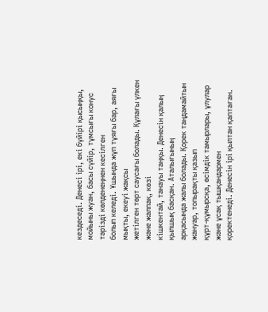кездеседі. Денесі ірі, екі бүйірі қысыңқы,
мойыны жуан, басы сүйір, тұмсығы конус тәрізді көлденеңнен кесілген
болып келеді. Ұшында жұп тұяғы бар, аяғы мықты, екеуі жақсы
жетілген төрт саусағы болады. Құлағы үлкен және жалпақ, көзі
кішкентай, танауы таңқы. Денесін қалың қылшық басқан. Аталығының
арқасында жалы болады. Қорек таңдамайтын жануар, топырақты қазып
құрт-құмырсқа, өсімдік тамырлары, ұлулар және ұсақ тышқандармен
қоректенеді. Денесін ірі қылтан қаптаған.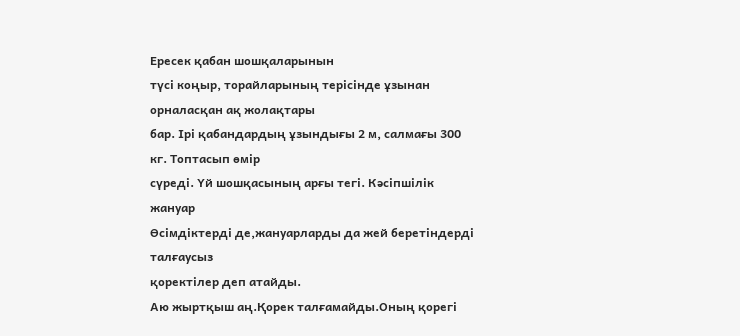Ересек қабан шошқаларынын
түсі коңыр, торайларының терісінде ұзынан орналасқан ақ жолақтары
бар. Ірі қабандардың ұзындығы 2 м, салмағы 300 кг. Топтасып өмір
сүреді. Үй шошқасының арғы тегі. Кәсіпшілік жануар
Өсімдіктерді де,жануарларды да жей беретіндерді талғаусыз
қоректілер деп атайды.
Аю жыртқыш аң.Қорек талғамайды.Оның қорегі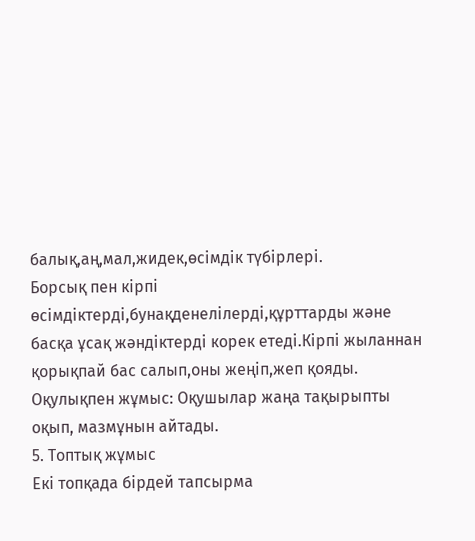балық,аң,мал,жидек,өсімдік түбірлері.
Борсық пен кірпі өсімдіктерді,бунақденелілерді,құрттарды және басқа ұсақ жәндіктерді корек етеді.Кірпі жыланнан қорықпай бас салып,оны жеңіп,жеп қояды.
Оқулықпен жұмыс: Оқушылар жаңа тақырыпты оқып, мазмұнын айтады.
5. Топтық жұмыс
Екі топқада бірдей тапсырма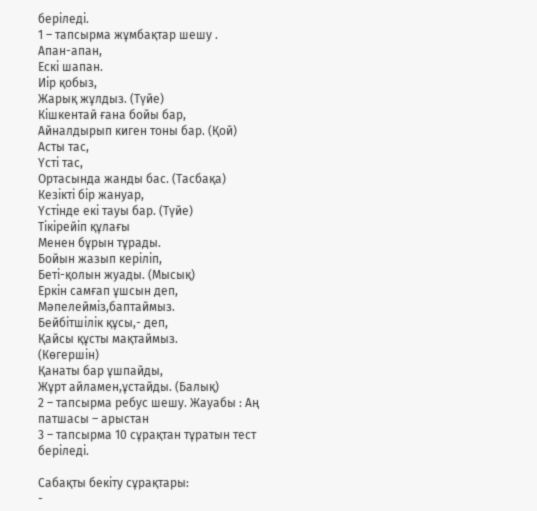беріледі.
1 – тапсырма жұмбақтар шешу .
Апан-апан,
Ескі шапан.
Иір қобыз,
Жарық жұлдыз. (Түйе)
Кішкентай ғана бойы бар,
Айналдырып киген тоны бар. (Қой)
Асты тас,
Үсті тас,
Ортасында жанды бас. (Тасбақа)
Кезікті бір жануар,
Үстінде екі тауы бар. (Түйе)
Тікірейіп құлағы
Менен бұрын тұрады.
Бойын жазып керіліп,
Беті-қолын жуады. (Мысық)
Еркін самғап ұшсын деп,
Мәпелейміз,баптаймыз.
Бейбітшілік құсы,- деп,
Қайсы құсты мақтаймыз.
(Көгершін)
Қанаты бар ұшпайды,
Жұрт айламен,ұстайды. (Балық)
2 – тапсырма ребус шешу. Жауабы : Аң патшасы – арыстан
3 – тапсырма 10 сұрақтан тұратын тест беріледі.

Сабақты бекіту сұрақтары:
-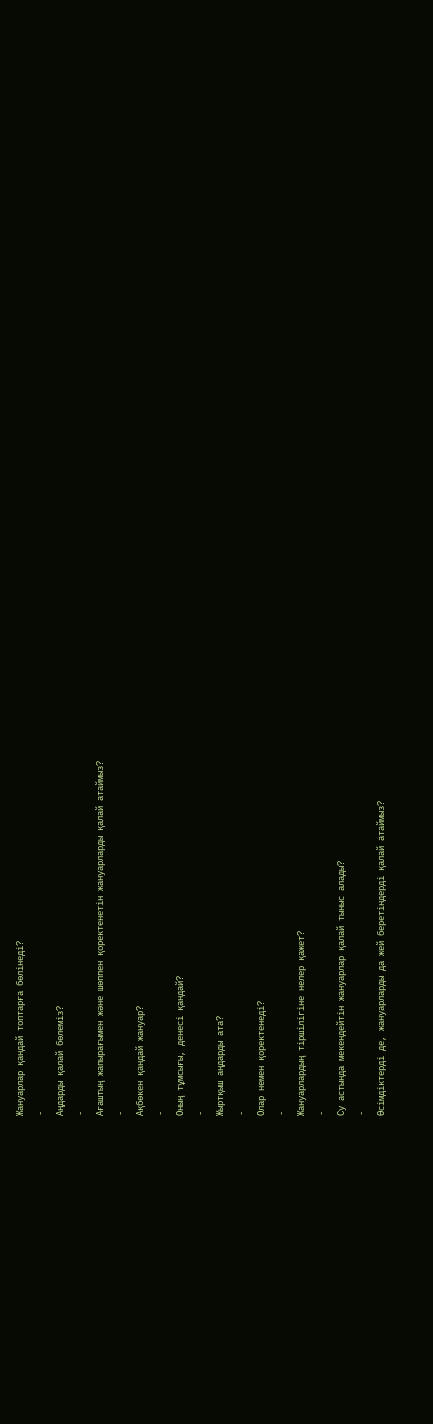Жануарлар қандай топтарға бөлінеді?
-
Аңдарды қалай бөлеміз?
-
Ағаштың жапырағымен және шөппен қоректенетін жануарларды қалай атаймыз?
-
Ақбөкен қандай жануар?
-
Оның тұмсығы, денесі қандай?
-
Жыртқыш аңдарды ата?
-
Олар немен қоректенеді?
-
Жануарлардың тіршілігіне нелер қажет?
-
Су астында мекендейтін жануарлар қалай тыныс алады?
-
Өсімдіктерді де, жануарларды да жей беретіндерді қалай атаймыз?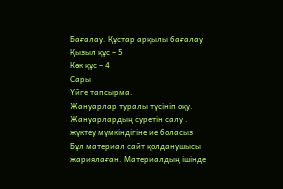Бағалау. Құстар арқылы бағалау
Қызыл құс – 5
Көк құс – 4
Сары
Үйге тапсырма.
Жануарлар туралы түсініп оқу.
Жануарлардың суретін салу .
жүктеу мүмкіндігіне ие боласыз
Бұл материал сайт қолданушысы жариялаған. Материалдың ішінде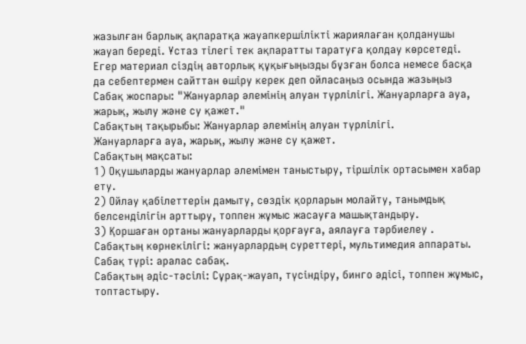жазылған барлық ақпаратқа жауапкершілікті жариялаған қолданушы жауап береді. Ұстаз тілегі тек ақпаратты таратуға қолдау көрсетеді. Егер материал сіздің авторлық құқығыңызды бұзған болса немесе басқа да себептермен сайттан өшіру керек деп ойласаңыз осында жазыңыз
Сабақ жоспары: "Жануарлар әлемінің алуан түрлілігі. Жануарларға ауа, жарық, жылу және су қажет."
Сабақтың тақырыбы: Жануарлар әлемінің алуан түрлілігі.
Жануарларға ауа, жарық, жылу және су қажет.
Сабақтың мақсаты:
1) Оқушыларды жануарлар әлемімен таныстыру, тіршілік ортасымен хабар ету.
2) Ойлау қабілеттерін дамыту, сөздік қорларын молайту, танымдық белсенділігін арттыру, топпен жұмыс жасауға машықтандыру.
3) Қоршаған ортаны жануарларды қорғауға, аялауға тәрбиелеу .
Сабақтың көрнекілігі: жануарлардың суреттері, мультимедия аппараты.
Сабақ түрі: аралас сабақ.
Сабақтың әдіс-тәсілі: Сұрақ-жауап, түсіндіру, бинго әдісі, топпен жұмыс, топтастыру.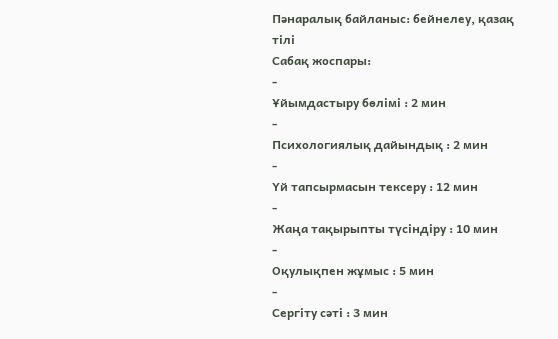Пәнаралық байланыс: бейнелеу, қазақ тілі
Сабақ жоспары:
-
Ұйымдастыру бөлімі : 2 мин
-
Психологиялық дайындық : 2 мин
-
Үй тапсырмасын тексеру : 12 мин
-
Жаңа тақырыпты түсіндіру : 10 мин
-
Оқулықпен жұмыс : 5 мин
-
Сергіту сәті : 3 мин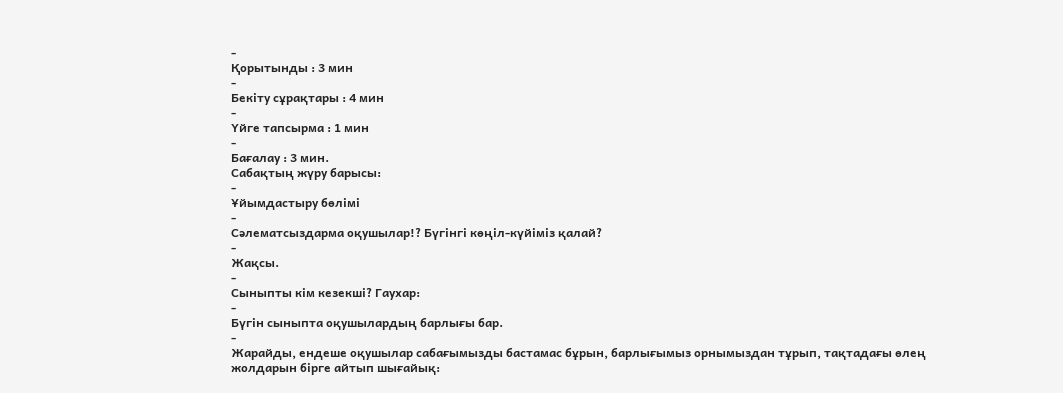-
Қорытынды : 3 мин
-
Бекіту сұрақтары : 4 мин
-
Үйге тапсырма : 1 мин
-
Бағалау : 3 мин.
Сабақтың жүру барысы:
-
Ұйымдастыру бөлімі
-
Сәлематсыздарма оқушылар!? Бүгінгі көңіл-күйіміз қалай?
-
Жақсы.
-
Сыныпты кім кезекші? Гаухар:
-
Бүгін сыныпта оқушылардың барлығы бар.
-
Жарайды, ендеше оқушылар сабағымызды бастамас бұрын, барлығымыз орнымыздан тұрып, тақтадағы өлең жолдарын бірге айтып шығайық: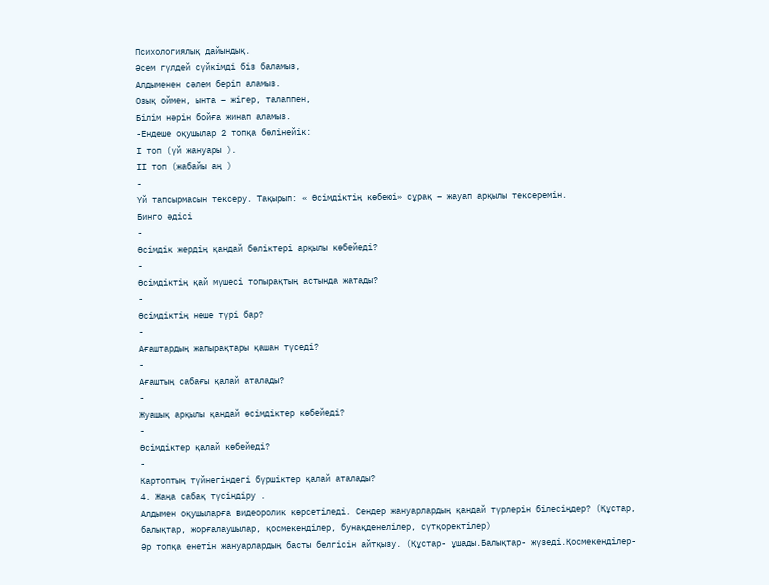Психологиялық дайындық.
Әсем гүлдей сүйкімді біз баламыз,
Алдыменен сәлем беріп аламыз.
Озық оймен, ынта – жігер, талаппен,
Білім нәрін бойға жинап аламыз.
-Ендеше оқушылар 2 топқа бөлінейік:
І топ (үй жануары ).
ІІ топ (жабайы аң )
-
Үй тапсырмасын тексеру. Тақырып: « Өсімдіктің көбеюі» сұрақ – жауап арқылы тексеремін.
Бинго әдісі
-
Өсімдік жердің қандай бөліктері арқылы көбейеді?
-
Өсімдіктің қай мүшесі топырақтың астында жатады?
-
Өсімдіктің неше түрі бар?
-
Ағаштардың жапырақтары қашан түседі?
-
Ағаштың сабағы қалай аталады?
-
Жуашық арқылы қандай өсімдіктер көбейеді?
-
Өсімдіктер қалай көбейеді?
-
Картоптың түйнегіндегі бүршіктер қалай аталады?
4. Жаңа сабақ түсіндіру .
Алдымен оқушыларға видеоролик көрсетіледі. Сендер жануарлардың қандай түрлерін білесіңдер? (Құстар, балықтар, жорғалаушылар, қосмекенділер, бунақденелілер, сүтқоректілер)
Әр топқа енетін жануарлардың басты белгісін айтқызу. (Құстар- ұшады.Балықтар- жүзеді.Қосмекенділер-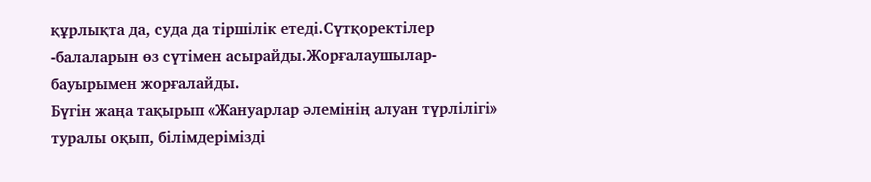құрлықта да, суда да тіршілік етеді.Сүтқоректілер -балаларын өз сүтімен асырайды.Жорғалаушылар- бауырымен жорғалайды.
Бүгін жаңа тақырып «Жануарлар әлемінің алуан түрлілігі» туралы оқып, білімдерімізді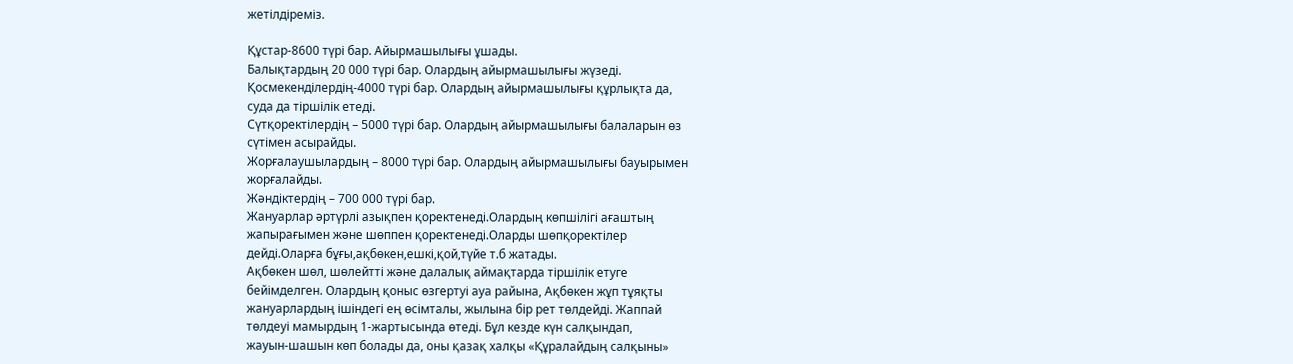жетілдіреміз.

Құстар-8600 түрі бар. Айырмашылығы ұшады.
Балықтардың 20 000 түрі бар. Олардың айырмашылығы жүзеді.
Қосмекенділердің-4000 түрі бар. Олардың айырмашылығы құрлықта да,
суда да тіршілік етеді.
Сүтқоректілердің – 5000 түрі бар. Олардың айырмашылығы балаларын өз
сүтімен асырайды.
Жорғалаушылардың – 8000 түрі бар. Олардың айырмашылығы бауырымен
жорғалайды.
Жәндіктердің – 700 000 түрі бар.
Жануарлар әртүрлі азықпен қоректенеді.Олардың көпшілігі ағаштың
жапырағымен және шөппен қоректенеді.Оларды шөпқоректілер
дейді.Оларға бұғы,ақбөкен,ешкі,қой,түйе т.б жатады.
Ақбөкен шөл, шөлейтті және далалық аймақтарда тіршілік етуге
бейімделген. Олардың қоныс өзгертуі ауа райына, Ақбөкен жұп тұяқты
жануарлардың ішіндегі ең өсімталы, жылына бір рет төлдейді. Жаппай
төлдеуі мамырдың 1-жартысында өтеді. Бұл кезде күн салқындап,
жауын-шашын көп болады да, оны қазақ халқы «Құралайдың салқыны»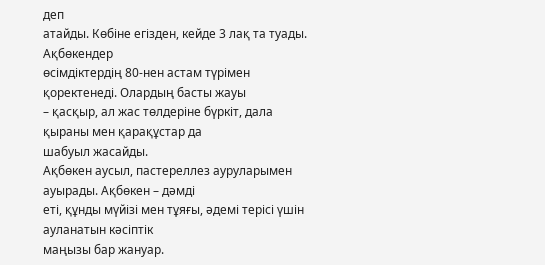деп
атайды. Көбіне егізден, кейде 3 лақ та туады. Ақбөкендер
өсімдіктердің 80-нен астам түрімен қоректенеді. Олардың басты жауы
– қасқыр, ал жас төлдеріне бүркіт, дала қыраны мен қарақұстар да
шабуыл жасайды.
Ақбөкен аусыл, пастереллез ауруларымен ауырады. Ақбөкен – дәмді
еті, құнды мүйізі мен тұяғы, әдемі терісі үшін ауланатын кәсіптік
маңызы бар жануар.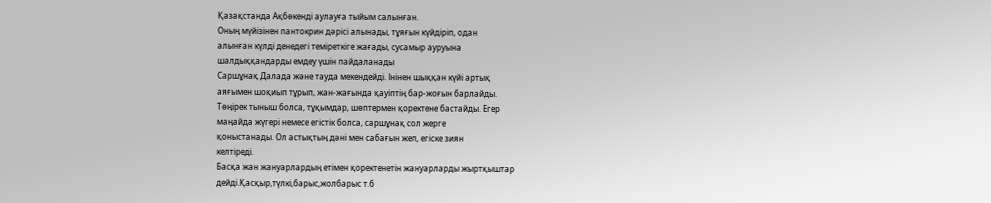Қазақстанда Ақбөкенді аулауға тыйым салынған.
Оның мүйізінен пантокрин дәрісі алынады, тұяғын күйдіріп, одан
алынған күлді денедегі теміреткіге жағады, сусамыр ауруына
шалдыққандарды емдеу үшін пайдаланады
Саршұнақ Далада және тауда мекендейді. Інінен шыққан күйі артық
аяғымен шоқиып тұрып, жан-жағында қауіптің бар-жоғын барлайды.
Төңірек тыныш болса, тұқымдар, шөптермен қоректене бастайды. Егер
маңайда жүгері немесе егістік болса, саршұнақ сол жерге
қоныстанады. Ол астықтың дәні мен сабағын жеп, егіске зиян
келтіреді.
Басқа жан жануарлардың етімен қоректенетін жануарларды жыртқыштар
дейді.Қасқыр,түлкі,барыс,жолбарыс т.б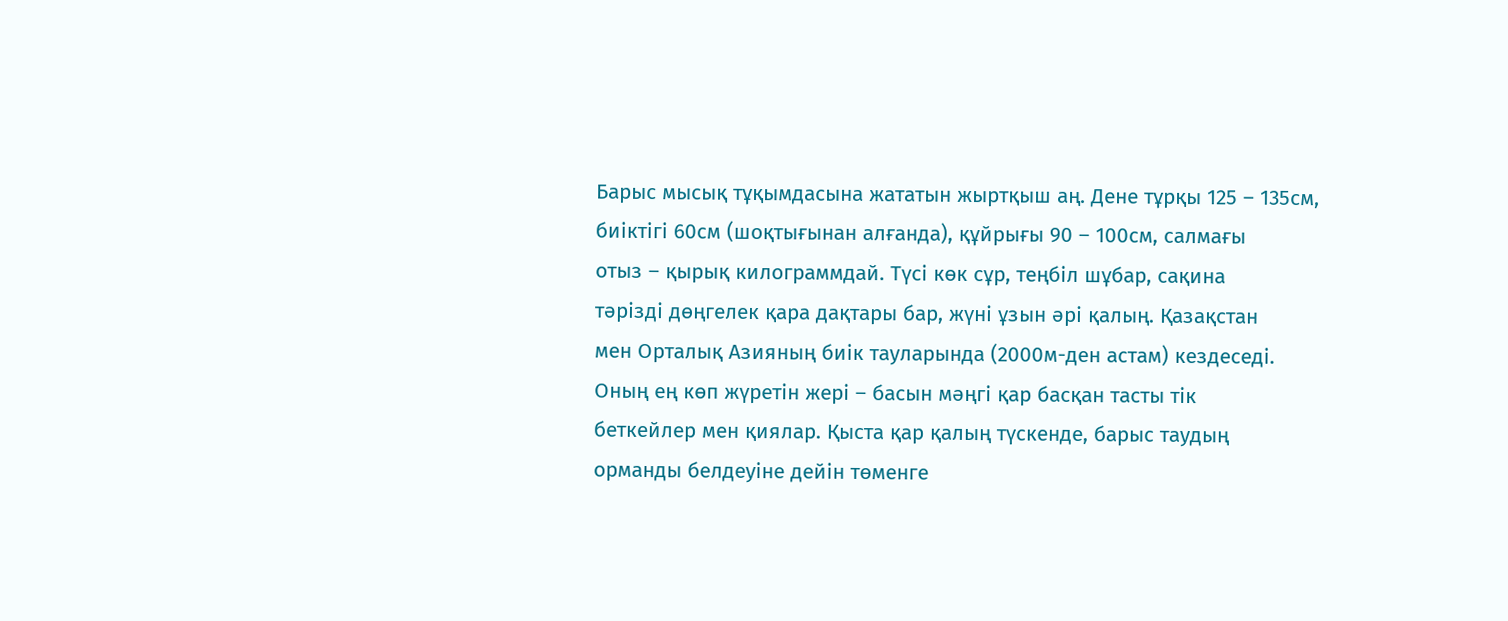Барыс мысық тұқымдасына жататын жыртқыш аң. Дене тұрқы 125 – 135см,
биіктігі 60см (шоқтығынан алғанда), құйрығы 90 – 100см, салмағы
отыз – қырық килограммдай. Түсі көк сұр, теңбіл шұбар, сақина
тәрізді дөңгелек қара дақтары бар, жүні ұзын әрі қалың. Қазақстан
мен Орталық Азияның биік тауларында (2000м-ден астам) кездеседі.
Оның ең көп жүретін жері – басын мәңгі қар басқан тасты тік
беткейлер мен қиялар. Қыста қар қалың түскенде, барыс таудың
орманды белдеуіне дейін төменге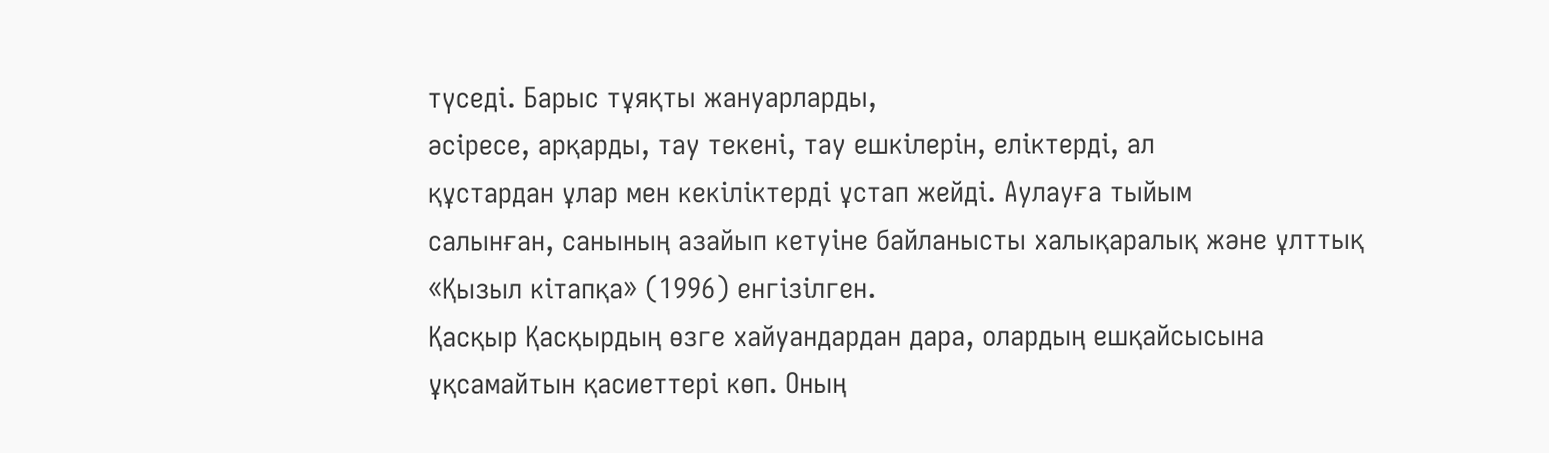түседі. Барыс тұяқты жануарларды,
әсіресе, арқарды, тау текені, тау ешкілерін, еліктерді, ал
құстардан ұлар мен кекіліктерді ұстап жейді. Аулауға тыйым
салынған, санының азайып кетуіне байланысты халықаралық және ұлттық
«Қызыл кітапқа» (1996) енгізілген.
Қасқыр Қасқырдың өзге хайуандардан дара, олардың ешқайсысына
ұқсамайтын қасиеттері көп. Оның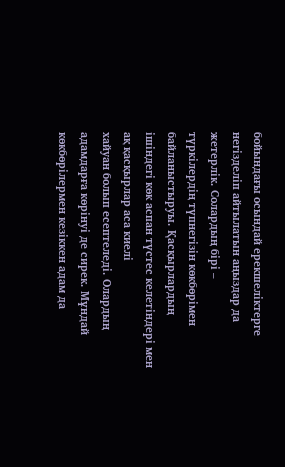бойындағы осындай ерекшеліктерге
негізделіп айтылатын аңыздар да жетерлік. Солардың бірі –
түркілердің түпнегізін көкбөрімен байланыстыруы. Қасқырлардың
ішіндегі көк аспан түстес келетіндері мен ақ қасқырлар аса киелі
хайуан болып есептеледі. Олардың адамдарға көрінуі де сирек. Мұндай
көкбөрілермен кезіккен адам да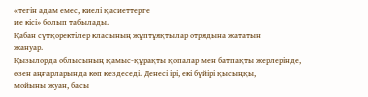«тегін адам емес, киелі қасиеттерге
ие кісі» болып табылады.
Қабан сүтқоректілер класының жұптұяқтылар отрядына жататын
жануар.
Қызылорда облысының қамыс-құрақты қопалар мен батпақты жерлерінде,
өзен аңғарларында көп кездеседі. Денесі ірі, екі бүйірі қысыңқы,
мойыны жуан, басы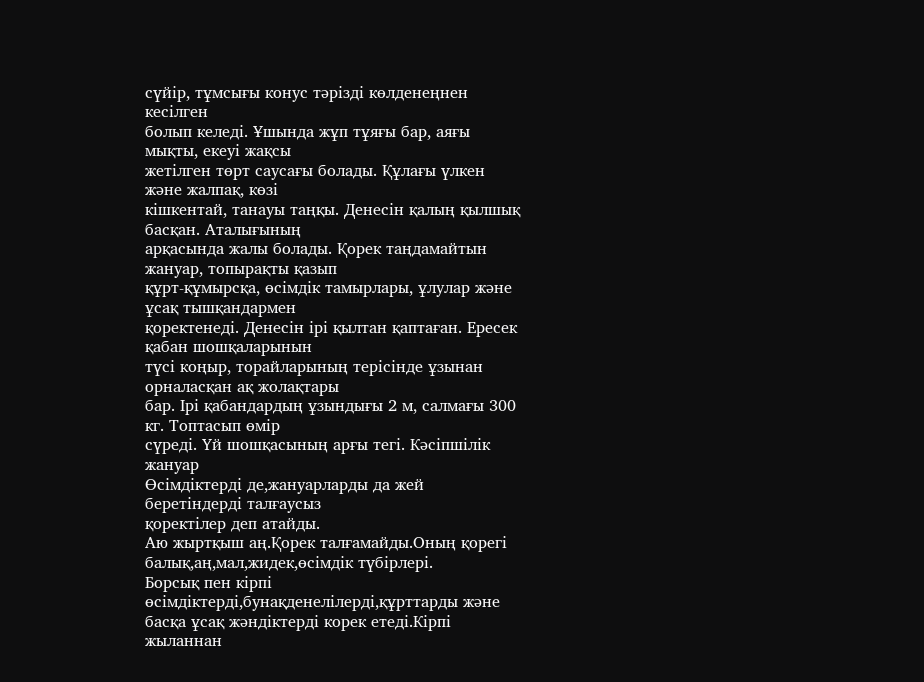сүйір, тұмсығы конус тәрізді көлденеңнен кесілген
болып келеді. Ұшында жұп тұяғы бар, аяғы мықты, екеуі жақсы
жетілген төрт саусағы болады. Құлағы үлкен және жалпақ, көзі
кішкентай, танауы таңқы. Денесін қалың қылшық басқан. Аталығының
арқасында жалы болады. Қорек таңдамайтын жануар, топырақты қазып
құрт-құмырсқа, өсімдік тамырлары, ұлулар және ұсақ тышқандармен
қоректенеді. Денесін ірі қылтан қаптаған. Ересек қабан шошқаларынын
түсі коңыр, торайларының терісінде ұзынан орналасқан ақ жолақтары
бар. Ірі қабандардың ұзындығы 2 м, салмағы 300 кг. Топтасып өмір
сүреді. Үй шошқасының арғы тегі. Кәсіпшілік жануар
Өсімдіктерді де,жануарларды да жей беретіндерді талғаусыз
қоректілер деп атайды.
Аю жыртқыш аң.Қорек талғамайды.Оның қорегі
балық,аң,мал,жидек,өсімдік түбірлері.
Борсық пен кірпі өсімдіктерді,бунақденелілерді,құрттарды және басқа ұсақ жәндіктерді корек етеді.Кірпі жыланнан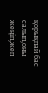қорықпай бас салып,оны жеңіп,жеп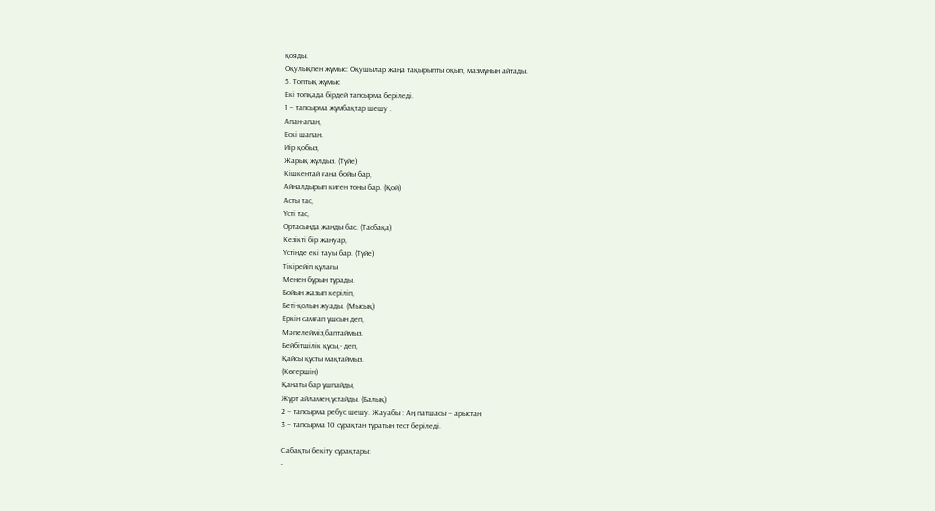қояды.
Оқулықпен жұмыс: Оқушылар жаңа тақырыпты оқып, мазмұнын айтады.
5. Топтық жұмыс
Екі топқада бірдей тапсырма беріледі.
1 – тапсырма жұмбақтар шешу .
Апан-апан,
Ескі шапан.
Иір қобыз,
Жарық жұлдыз. (Түйе)
Кішкентай ғана бойы бар,
Айналдырып киген тоны бар. (Қой)
Асты тас,
Үсті тас,
Ортасында жанды бас. (Тасбақа)
Кезікті бір жануар,
Үстінде екі тауы бар. (Түйе)
Тікірейіп құлағы
Менен бұрын тұрады.
Бойын жазып керіліп,
Беті-қолын жуады. (Мысық)
Еркін самғап ұшсын деп,
Мәпелейміз,баптаймыз.
Бейбітшілік құсы,- деп,
Қайсы құсты мақтаймыз.
(Көгершін)
Қанаты бар ұшпайды,
Жұрт айламен,ұстайды. (Балық)
2 – тапсырма ребус шешу. Жауабы : Аң патшасы – арыстан
3 – тапсырма 10 сұрақтан тұратын тест беріледі.

Сабақты бекіту сұрақтары:
-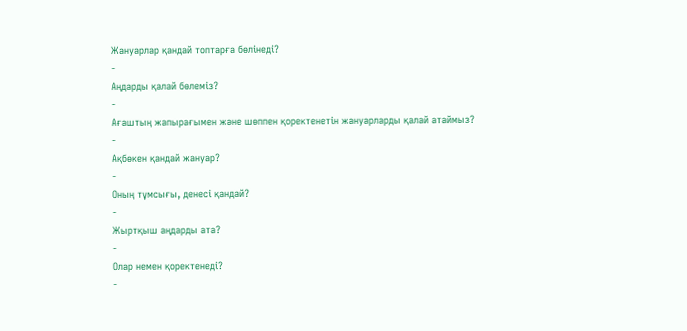Жануарлар қандай топтарға бөлінеді?
-
Аңдарды қалай бөлеміз?
-
Ағаштың жапырағымен және шөппен қоректенетін жануарларды қалай атаймыз?
-
Ақбөкен қандай жануар?
-
Оның тұмсығы, денесі қандай?
-
Жыртқыш аңдарды ата?
-
Олар немен қоректенеді?
-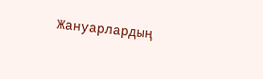Жануарлардың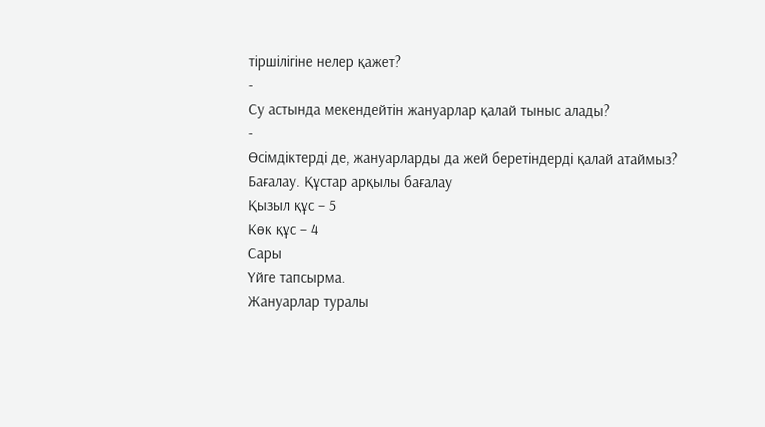тіршілігіне нелер қажет?
-
Су астында мекендейтін жануарлар қалай тыныс алады?
-
Өсімдіктерді де, жануарларды да жей беретіндерді қалай атаймыз?
Бағалау. Құстар арқылы бағалау
Қызыл құс – 5
Көк құс – 4
Сары
Үйге тапсырма.
Жануарлар туралы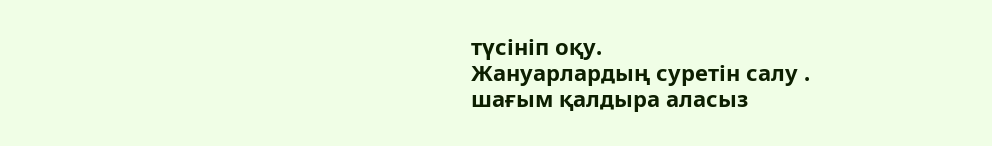түсініп оқу.
Жануарлардың суретін салу .
шағым қалдыра аласыз